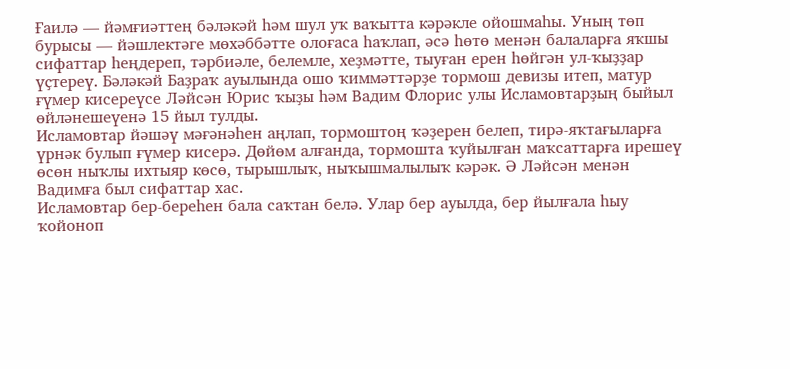Ғаилә — йәмғиәттең бәләкәй һәм шул уҡ ваҡытта кәрәкле ойошмаһы. Уның төп бурысы — йәшлектәге мөхәббәтте олоғаса һаҡлап, әсә һөтө менән балаларға яҡшы сифаттар һеңдереп, тәрбиәле, белемле, хеҙмәтте, тыуған ерен һөйгән ул-ҡыҙҙар үҫтереү. Бәләкәй Баҙраҡ ауылында ошо ҡиммәттәрҙе тормош девизы итеп, матур ғүмер кисереүсе Ләйсән Юрис ҡыҙы һәм Вадим Флорис улы Исламовтарҙың быйыл өйләнешеүенә 15 йыл тулды.
Исламовтар йәшәү мәғәнәһен аңлап, тормоштоң ҡәҙерен белеп, тирә-яҡтағыларға үрнәк булып ғүмер кисерә. Дөйөм алғанда, тормошта ҡуйылған маҡсаттарға ирешеү өсөн ныҡлы ихтыяр көсө, тырышлыҡ, ныҡышмалылыҡ кәрәк. Ә Ләйсән менән Вадимға был сифаттар хас.
Исламовтар бер-береһен бала саҡтан белә. Улар бер ауылда, бер йылғала һыу ҡойоноп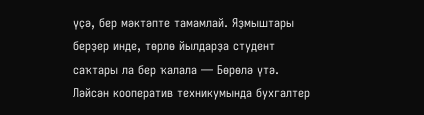үҫә, бер мәктәпте тамамлай. Яҙмыштары берҙер инде, төрлө йылдарҙа студент саҡтары ла бер ҡалала — Бөрөлә үтә. Ләйсән кооператив техникумында бухгалтер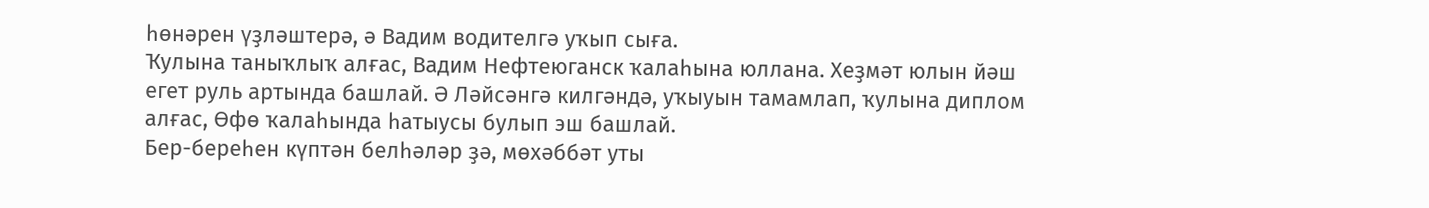һөнәрен үҙләштерә, ә Вадим водителгә уҡып сыға.
Ҡулына таныҡлыҡ алғас, Вадим Нефтеюганск ҡалаһына юллана. Хеҙмәт юлын йәш егет руль артында башлай. Ә Ләйсәнгә килгәндә, уҡыуын тамамлап, ҡулына диплом алғас, Өфө ҡалаһында һатыусы булып эш башлай.
Бер-береһен күптән белһәләр ҙә, мөхәббәт уты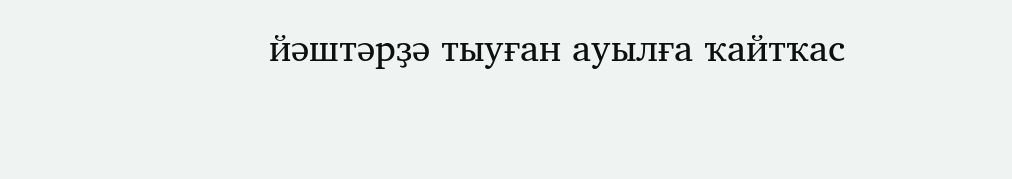йәштәрҙә тыуған ауылға ҡайтҡас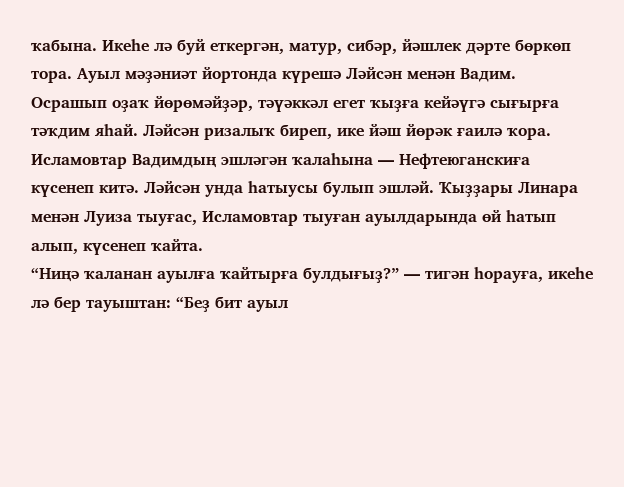ҡабына. Икеһе лә буй еткергән, матур, сибәр, йәшлек дәрте бөркөп тора. Ауыл мәҙәниәт йортонда күрешә Ләйсән менән Вадим. Осрашып оҙаҡ йөрөмәйҙәр, тәүәккәл егет ҡыҙға кейәүгә сығырға тәҡдим яһай. Ләйсән ризалыҡ биреп, ике йәш йөрәк ғаилә ҡора. Исламовтар Вадимдың эшләгән ҡалаһына — Нефтеюганскиға күсенеп китә. Ләйсән унда һатыусы булып эшләй. Ҡыҙҙары Линара менән Луиза тыуғас, Исламовтар тыуған ауылдарында өй һатып алып, күсенеп ҡайта.
“Ниңә ҡаланан ауылға ҡайтырға булдығыҙ?” — тигән һорауға, икеһе лә бер тауыштан: “Беҙ бит ауыл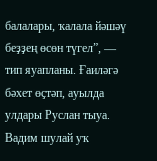балалары, ҡалала йәшәү беҙҙең өсөн түгел”, — тип яуапланы. Ғаиләгә бәхет өҫтәп, ауылда улдары Руслан тыуа.
Вадим шулай уҡ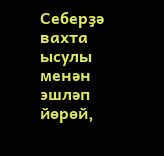Себерҙә вахта ысулы менән эшләп йөрөй,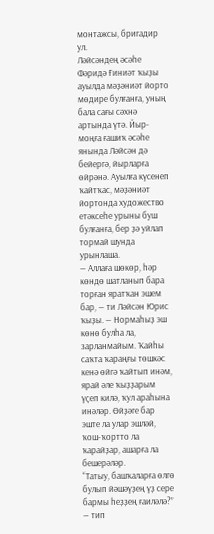монтажсы, бригадир ул.
Ләйсәндең әсәһе Фәридә Ғиниәт ҡыҙы ауылда мәҙәниәт йорто мөдире булғанға, уның бала сағы сәхнә артында үтә. Йыр-моңға ғашиҡ әсәһе янында Ләйсән дә бейергә, йырларға өйрәнә. Ауылға күсенеп ҡайтҡас, мәҙәниәт йортонда художество етәксеһе урыны буш булғанға, бер ҙә уйлап тормай шунда урынлаша.
— Аллаға шөкөр, һәр көндө шатланып бара торған яратҡан эшем бар, — ти Ләйсән Юрис ҡыҙы. — Нормаһыҙ эш көнө булһа ла, зарланмайым. Ҡайһы саҡта ҡараңғы төшкәс кенә өйгә ҡайтып инәм, ярай әле ҡыҙҙарым үҫеп килә, ҡул араһына инәләр. Өйҙәге бар эште ла улар эшләй, ҡош-ҡортто ла ҡарайҙар, ашарға ла бешерәләр.
“Татыу, башҡаларға өлгө булып йәшәүҙең үҙ сере бармы һеҙҙең ғаиләлә?” — тип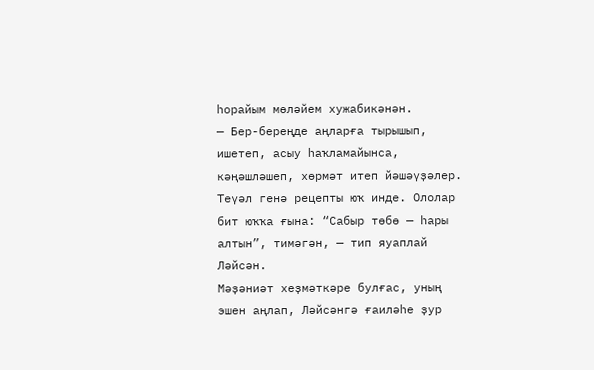һорайым мөләйем хужабикәнән.
— Бер-береңде аңларға тырышып, ишетеп, асыу һаҡламайынса, кәңәшләшеп, хөрмәт итеп йәшәүҙәлер. Теүәл генә рецепты юҡ инде. Ололар бит юҡҡа ғына: “Сабыр төбө — һары алтын”, тимәгән, — тип яуаплай Ләйсән.
Мәҙәниәт хеҙмәткәре булғас, уның эшен аңлап, Ләйсәнгә ғаиләһе ҙур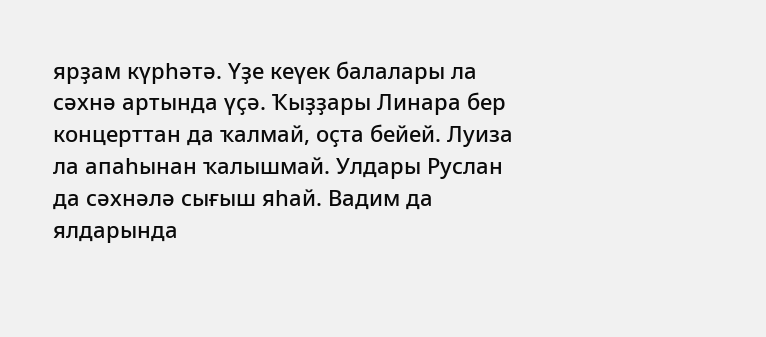ярҙам күрһәтә. Үҙе кеүек балалары ла сәхнә артында үҫә. Ҡыҙҙары Линара бер концерттан да ҡалмай, оҫта бейей. Луиза ла апаһынан ҡалышмай. Улдары Руслан да сәхнәлә сығыш яһай. Вадим да ялдарында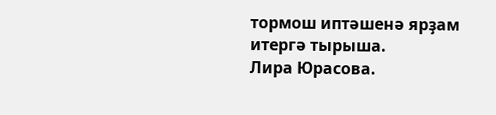тормош иптәшенә ярҙам итергә тырыша.
Лира Юрасова.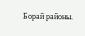Борай районы.